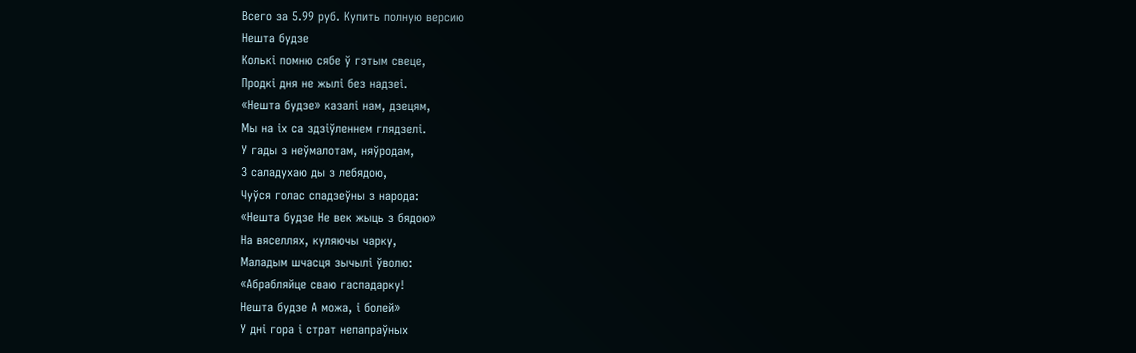Всего за 5.99 руб. Купить полную версию
Нешта будзе
Колькі помню сябе ў гэтым свеце,
Продкі дня не жылі без надзеі.
«Нешта будзе» казалі нам, дзецям,
Мы на іх са здзіўленнем глядзелі.
У гады з неўмалотам, няўродам,
З саладухаю ды з лебядою,
Чуўся голас спадзеўны з народа:
«Нешта будзе Не век жыць з бядою»
На вяселлях, куляючы чарку,
Маладым шчасця зычылі ўволю:
«Абрабляйце сваю гаспадарку!
Нешта будзе А можа, і болей»
У дні гора і страт непапраўных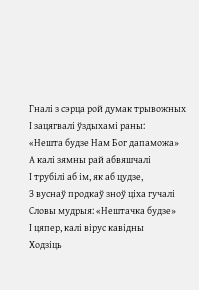Гналі з сэрца рой думак трывожных
І зацягвалі ўздыхамі раны:
«Нешта будзе Нам Бог дапаможа»
А калі зямны рай абвяшчалі
І трубілі аб ім, як аб цудзе,
З вуснаў продкаў зноў ціха гучалі
Словы мудрыя: «Нештачка будзе»
І цяпер, калі вірус кавідны
Ходзіць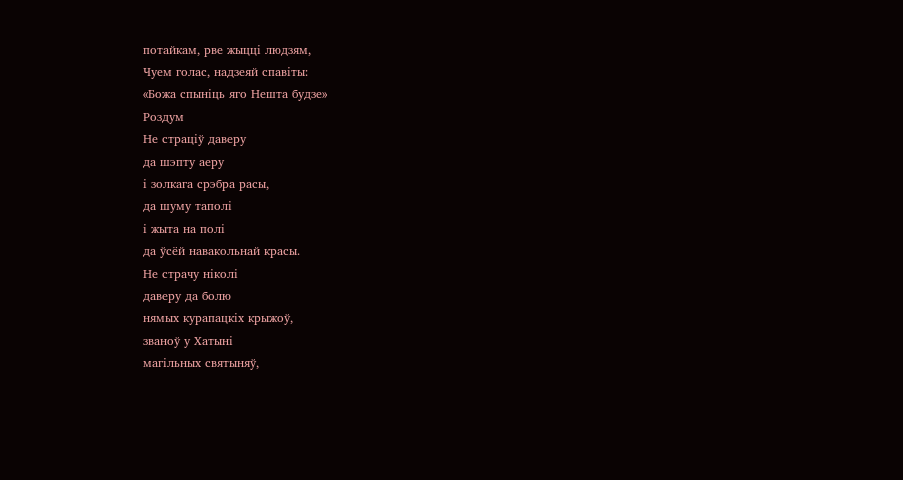потайкам, рве жыцці людзям,
Чуем голас, надзеяй спавіты:
«Божа спыніць яго Нешта будзе»
Роздум
Не страціў даверу
да шэпту аеру
і золкага срэбра расы,
да шуму таполі
і жыта на полі
да ўсёй навакольнай красы.
Не страчу ніколі
даверу да болю
нямых курапацкіх крыжоў,
званоў у Хатыні
магільных святыняў,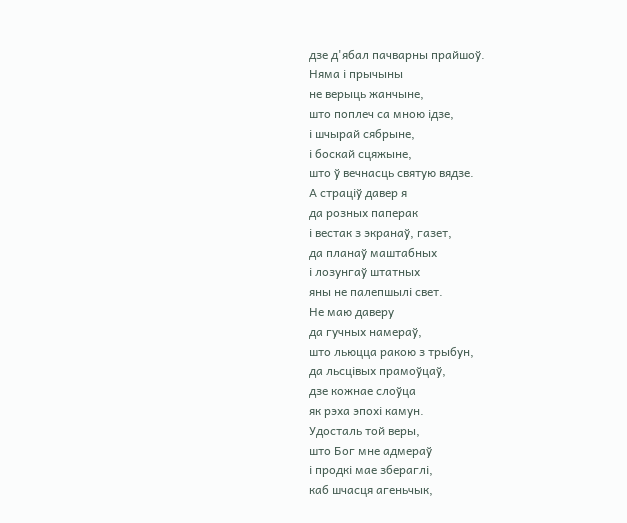дзе д'ябал пачварны прайшоў.
Няма і прычыны
не верыць жанчыне,
што поплеч са мною ідзе,
і шчырай сябрыне,
і боскай сцяжыне,
што ў вечнасць святую вядзе.
А страціў давер я
да розных паперак
і вестак з экранаў, газет,
да планаў маштабных
і лозунгаў штатных
яны не палепшылі свет.
Не маю даверу
да гучных намераў,
што льюцца ракою з трыбун,
да льсцівых прамоўцаў,
дзе кожнае слоўца
як рэха эпохі камун.
Удосталь той веры,
што Бог мне адмераў
і продкі мае збераглі,
каб шчасця агеньчык,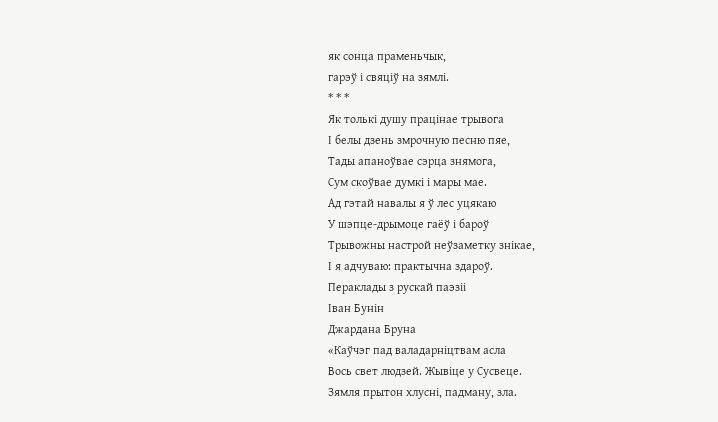як сонца праменьчык,
гарэў і свяціў на зямлі.
* * *
Як толькі душу працінае трывога
І белы дзень змрочную песню пяе,
Тады апаноўвае сэрца знямога,
Сум скоўвае думкі і мары мае.
Ад гэтай навалы я ў лес уцякаю
У шэпце-дрымоце гаёў і бароў
Трывожны настрой неўзаметку знікае,
І я адчуваю: практычна здароў.
Пераклады з рускай паэзіі
Іван Бунін
Джардана Бруна
«Каўчэг пад валадарніцтвам асла
Вось свет людзей. Жывіце у Сусвеце.
Зямля прытон хлусні, падману, зла.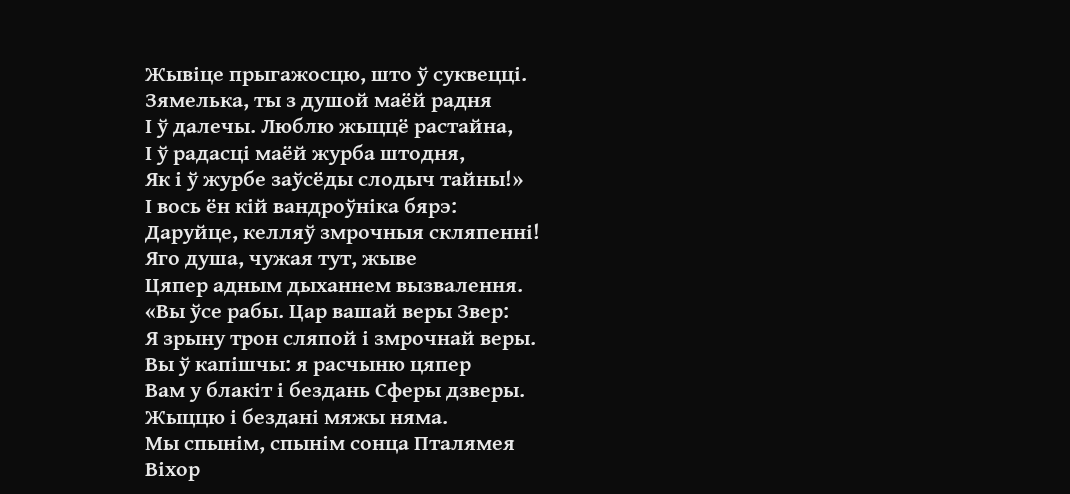Жывіце прыгажосцю, што ў суквецці.
Зямелька, ты з душой маёй радня
І ў далечы. Люблю жыццё растайна,
І ў радасці маёй журба штодня,
Як і ў журбе заўcёды слодыч тайны!»
І вось ён кій вандроўніка бярэ:
Даруйце, келляў змрочныя скляпенні!
Яго душа, чужая тут, жыве
Цяпер адным дыханнем вызвалення.
«Вы ўсе рабы. Цар вашай веры Звер:
Я зрыну трон сляпой і змрочнай веры.
Вы ў капішчы: я расчыню цяпер
Вам у блакіт і бездань Сферы дзверы.
Жыццю і бездані мяжы няма.
Мы спынім, спынім сонца Пталямея
Віхор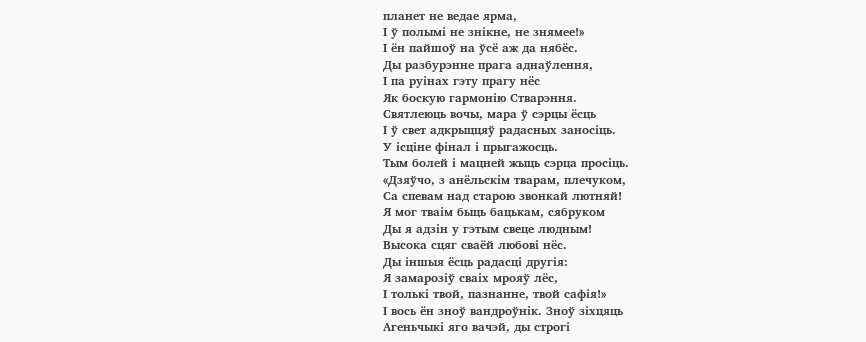планет не ведае ярма,
І ў полымі не знікне, не знямее!»
І ён пайшоў на ўсё аж да нябёс.
Ды разбурэнне прага аднаўлення,
І па руінах гэту прагу нёс
Як боскую гармонію Стварэння.
Святлеюць вочы, мара ў сэрцы ёсць
І ў свет адкрыццяў радасных заносіць.
У ісціне фінал і прыгажосць.
Тым болей і мацней жыць сэрца просіць.
«Дзяўчо, з анёльскім тварам, плечуком,
Са спевам над старою звонкай лютняй!
Я мог тваім быць бацькам, сябруком
Ды я адзін у гэтым свеце людным!
Высока сцяг сваёй любові нёс.
Ды іншыя ёсць радасці другія:
Я замарозіў сваіх мрояў лёс,
І толькі твой, пазнанне, твой сафія!»
І вось ён зноў вандроўнік. Зноў зіхцяць
Агеньчыкі яго вачэй, ды строгі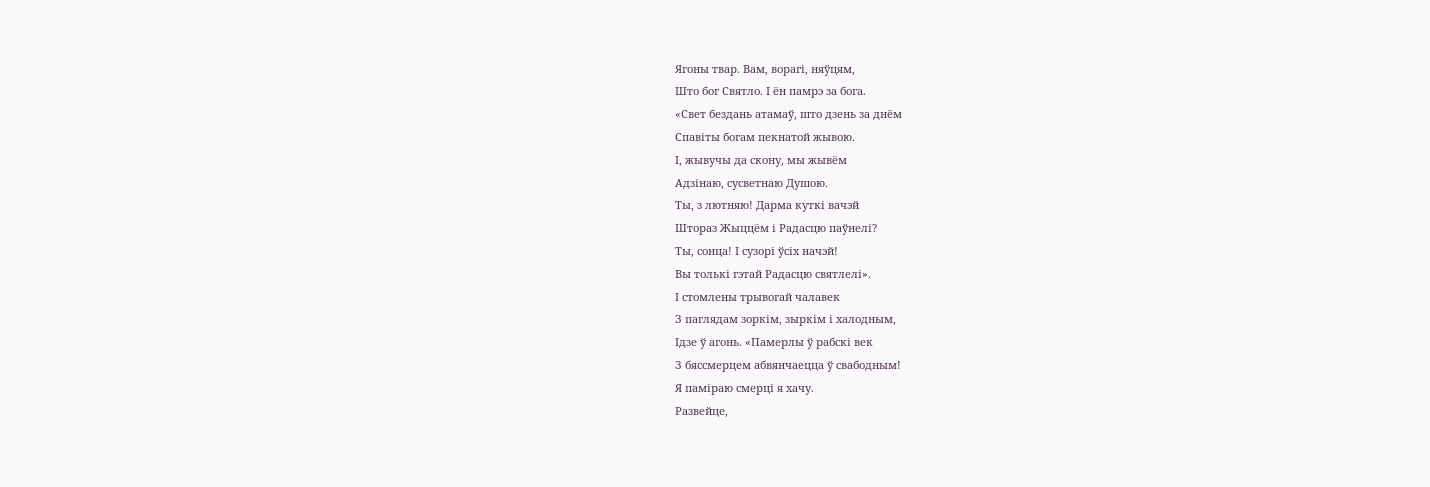Ягоны твар. Вам, ворагі, няўцям,
Што бог Святло. І ён памрэ за бога.
«Свет бездань атамаў, што дзень за днём
Спавіты богам пекнатой жывою.
І, жывучы да скону, мы жывём
Адзінаю, сусветнаю Душою.
Ты, з лютняю! Дарма куткі вачэй
Штораз Жыццём і Радасцю паўнелі?
Ты, сонца! І сузорі ўсіх начэй!
Вы толькі гэтай Радасцю святлелі».
І стомлены трывогай чалавек
З паглядам зоркім, зыркім і халодным,
Ідзе ў агонь. «Памерлы ў рабскі век
З бяссмерцем абвянчаецца ў свабодным!
Я паміраю смерці я хачу.
Развейце,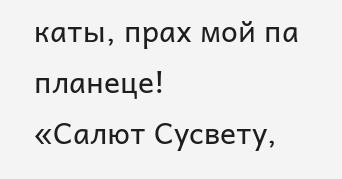каты, прах мой па планеце!
«Салют Сусвету,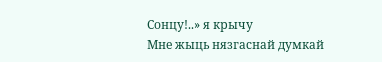Сонцу!..» я крычу
Мне жыць нязгаснай думкай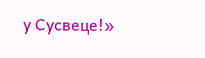у Сусвеце!»